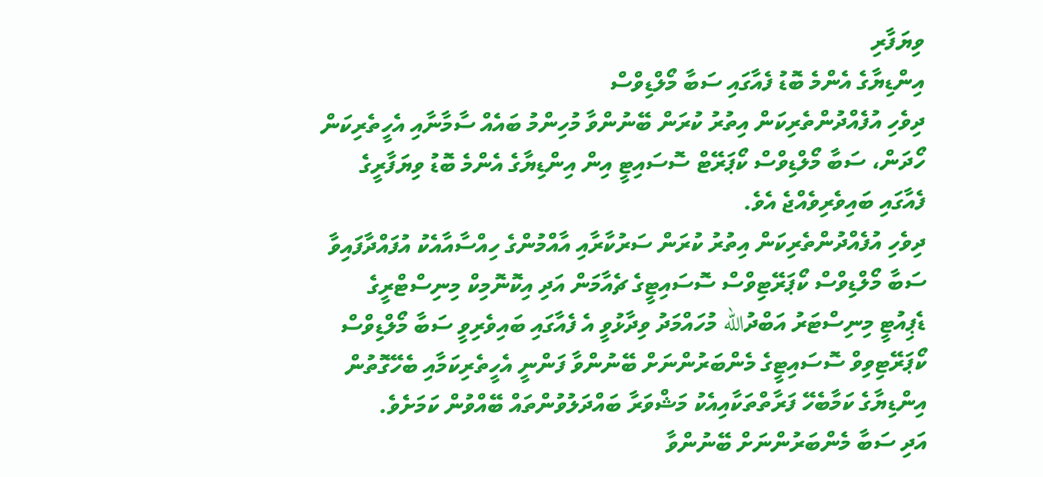ވިޔަފާރި
އިންޑިޔާގެ އެންމެ ބޮޑު ފެއާގައި ސަބާ މޯލްޑިވްސް
ދިވެހި އުފެއްދުންތެރިކަން އިތުރު ކުރަން ބޭނުންވާ މުހިންމު ބައެއް ސާމާނާއި އެހީތެރިކަން ހޯދަން، ސަބާ މޯލްޑިވްސް ކޯޕަރޭޓް ސޮސައިޓީ އިން އިންޑިޔާގެ އެންމެ ބޮޑު ވިޔަފާރީގެ ފެއާގައި ބައިވެރިވެއްޖެ އެވެ.
ދިވެހި އުފެއްދުންތެރިކަން އިތުރު ކުރަން ސަރުކާރާއި އާއްމުންގެ ހިއްސާއާއެކު އުފައްދާފައިވާ ސަބާ މޯލްޑިވްސް ކޯޕަރޭޓިވްސް ސޮސައިޓީގެ ޗެއާމަން އަދި އިކޮނޮމިކް މިނިސްޓްރީގެ ޑެޕިއުޓީ މިނިސްޓަރު އަބްދުالله މުހައްމަދު ވިދާޅުވީ އެ ފެއާގައި ބައިވެރިވީ ސަބާ މޯލްޑިވްސް ކޯޕަރޭޓިވިވް ސޮސައިޓީގެ މެންބަރުންނަށް ބޭނުންވާ ފަންނީ އެހީތެރިކަމާއި ބެހޭގޮތުން އިންޑިޔާގެ ކަމާބެހޭ ފަރާތްތަކާއިއެކު މަޝްވަރާ ބައްދަލުވުންތައް ބޭއްވުން ކަމަށެވެ.
އަދި ސަބާ މެންބަރުންނަށް ބޭނުންވާ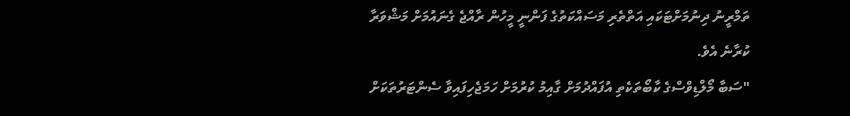ތަމްރީނު ދިނުމަށްޓަކައި އަތްތެރި މަސައްކަތުގެ ފަންނީ މީހުން ރާއްޖެ ގެނައުމަށް މަޝްވަރާ ކުރާނެ އެވެ.
"ސަބާ މޯލްޑިވްސްގެ ކާބޯތަކެތި އުފައްދުމަށް ގާއިމު ކުރުމަށް ހަމަޖެހިފައިވާ ސެންޓަރުތަކަށް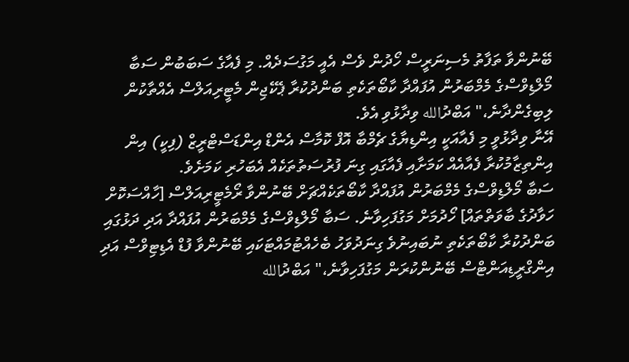ބޭނުންވާ ތަފާތު މެސިނަރީސް ހޯދުން ވެސް އެއީ މަގުސަދެއް. މި ފެއާގެ ސަބަބުން ސަބާ މޯލްޑިވްސްގެ މެމްބަރުން އުފައްދާ ކާބޯތަކެތި ބަންދުކުރާ ޕެކޭޖިން މެޓީރިއަލްސް އެއްތާކުން ލިބިގެންދާނެ،" އަބްދުالله ވިދާޅުވި އެވެ.
އޭނާ ވިދާޅުވީ މި ފެއާއަކީ އިންޑިޔާގެ ޗެމްބާ އޮފް ކޮމާސް އެންޑް އިންޑަސްޓްރީޒް (ފިކީ) އިން އިންތިޒާމުކުރާ ފެއާއެއް ކަމަށާއި ފެއާގައި ގިނަ ފުރުސަތުތަކެއް އެބަހުރި ކަމަށެވެ.
ސަބާ މޯލްޑިވްސްގެ މެމްބަރުން އުފައްދާ ކާބޯތަކެއްޗަށް ބޭނުންވާ ރޯމެޓީރިއަލްސް [ހާއްސަކޮށް ހަވާދުގެ ބާވަތްތައް] ހޯދުމަށް މަގުފަހިވާނެ. ސަބާ މޯލްޑިވްސްގެ މެމްބަރުން އުފައްދާ އަދި ދަޅުގައި ބަންދުކުރާ ކާބޯތަކެތި ނުބައިނުވެ ގިނަދުވަހު ބެހެއްޓުމައްޓަކައި ބޭނުންވާ ފުޑް އެޑިޓިވްސް އަދި އިންގްރީޑިއަންޓްސް ބޭނުންކުރަން މަގުފަހިވާނެ،" އަބްދުالله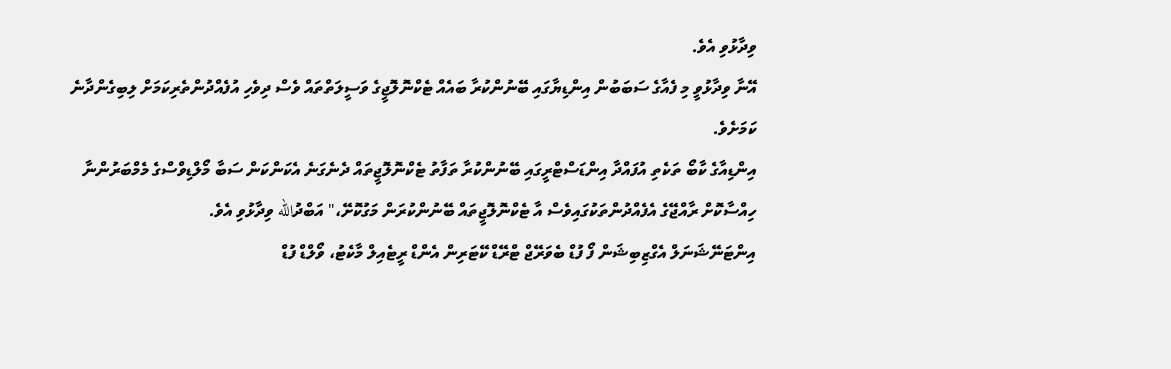ވިދާޅުވި އެވެ.
އޭނާ ވިދާޅުވީ މި ފެއާގެ ސަބަބުން އިންޑިޔާގައި ބޭނުންކުރާ ބައެއް ޓެކްނޮލޮޖީގެ ވަސީލަތްތައް ވެސް ދިވެހި އުފެއްދުންތެރިކަމަށް ލިބިގެންދާނެ ކަމަށެވެ.
އިންޑިއާގެ ކާބޯ ތަކެތި އުފައްދާ އިންޑަސްޓްރީގައި ބޭނުންކުރާ ތަފާތު ޓެކްނޮލޮޖީތައް ދެނެގަނެ އެކަންކަން ސަބާ މޯލްޑިވްސްގެ މެމްބަރުންނާ ހިއްސާކޮށް ރާއްޖޭގެ އެފެއްދުންތަކުގައިވެސް އާ ޓެކްނޮލޮޖީތައް ބޭނުންކުރަން މަގުކޮށޭ،" އަބްދުالله ވިދާޅުވި އެވެ.
އިންޓަނޭޝަނަލް އެގްޒިބިޝަން ފޯ ފުޑް ބެވަރޭޖް ޓްރޭޑް ކޭޓަރިން އެންޑް ރީޓެއިލް މާކެޓު، ވޯލްޑް ފުޑް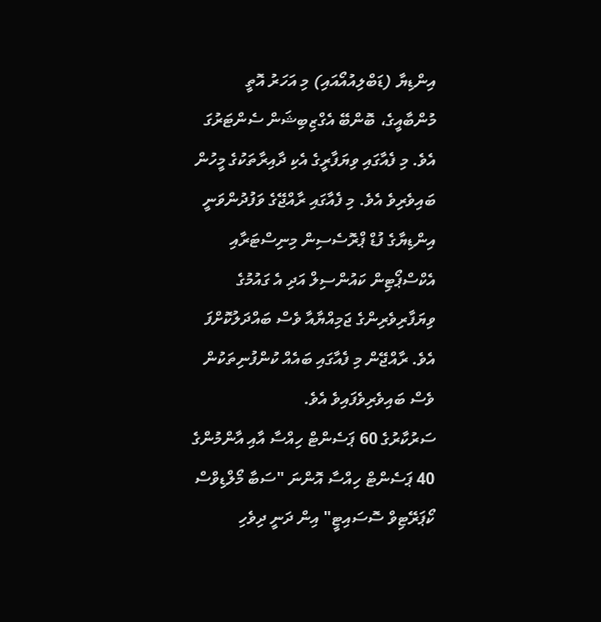އިންޑިޔާ (ޑަބްލިއުއޯއައި) މި އަހަރު އޮތީ މުންބާއީގެ، ބޮންބޭ އެގްޒިބިޝަން ސެންޓަރުގަ އެވެ. މި ފެއާގައި ވިޔަފާރީގެ އެކި ދާއިރާތަކުގެ މީހުން ބައިވެރިވެ އެވެ. މި ފެއާގައި ރާއްޖޭގެ ވަފުދުންވަނީ އިންޑިޔާގެ ފުޑް ޕްރޮސެސިން މިނިސްޓަރާއި އެކްސްޕޯޓިން ކައުންސިލް އަދި އެ ގައުމުގެ ވިޔަފާރިވެރިންގެ ޖަމިއްޔާއާ ވެސް ބައްދަލުކޮށްފަ އެވެ. ރާއްޖޭން މި ފެއާގައި ބައެއް ކުންފުނިތަކުން ވެސް ބައިވެރިވެފައިވެ އެވެ.
ސަރުކާރުގެ 60 ޕަސެންޓް ހިއްސާ އާއި އާންމުންގެ 40 ޕަސެންޓް ހިއްސާ އޮންނަ "ސަބާ މޯލްޑިވްސް ކޯޕަރޭޓިވް ސޮސައިޓީ" އިން ދަނީ ދިވެހި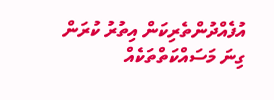އުފެއްދުންތެރިކަން އިތުރު ކުރަން ގިނަ މަސައްކަތްތަކެއް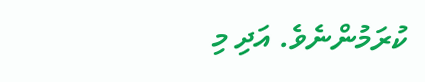ކުރަމުންނެވެ. އަދި މި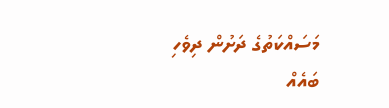މަސައްކަތުގެ ދަށުން ދިވެހި ބައެއް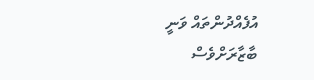އުފެއްދުންތައް ވަނީ ބާޒާރަށްވެސް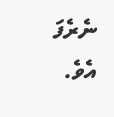ނެރެފަ އެވެ.